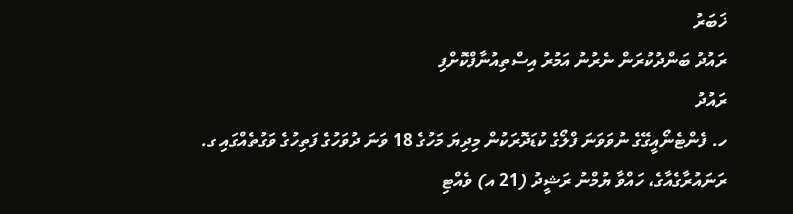ޚަބަރު
ރައުދު ބަންދުކުރަން ނެރުނު އަމުރު އިސްތިއުނާފްކޮށްފި
ރައުދު
ހ. ފެންޓެނޯއީގޭގެ ނުވަވަނަ ފްލޯގެ ކުޑަދޮރަކުން މިދިޔަ މަހުގެ 18 ވަނަ ދުވަހުގެ ފަތިހުގެ ވަގުތެއްގައި ގ. ރަނައުރާގެއާގެ، ހައްވާ ޔުމްނު ރަޝީދު (21 އ) ވެއްޓި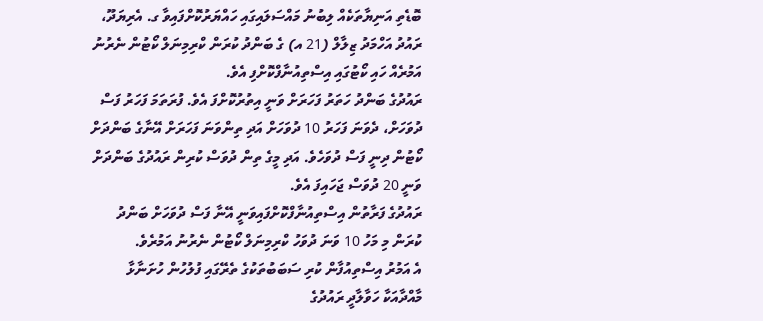ބޮޑެތި އަނިޔާތަކެއް ލިބުނު މައްސަލައިގައި ހައްޔަރުކޮށްފައިވާ ގ. އެރިޔަދޫ، ރައުދު އަހްމަދު ޒިލާލް (21 އ) ގެ ބަންދު ކުރަން ކްރިމިނަލް ކޯޓުން ނެރުނު އަމުރެއް ހައި ކޯޓުގައި އިސްތިއުނާފްކޮށްފި އެވެ.
ރައުދުގެ ބަންދު ހަތަރު ފަހަރަށް ވަނީ އިތުރުކޮށްފަ އެވެ. ފުރަތަމަ ފަހަރު ފަސް ދުވަހަށް، ދެވަނަ ފަހަރު 10 ދުވަހަށް އަދި ތިންވަނަ ފަހަރަށް އޭނާގެ ބަންދަށް ކޯޓުން ދިނީ ފަސް ދުވަހެވެ. އަދި މީގެ ތިން ދުވަސް ކުރިން ރައުދުގެ ބަންދަށް ވަނީ 20 ދުވަސް ޖަހައިފަ އެވެ.
ރައުދުގެ ފަރާތުން އިސްތިއުނާފްކޮށްފައިވަނީ އޭނާ ފަސް ދުވަހަށް ބަންދު ކުރަން މި މަހު 10 ވަނަ ދުވަހު ކްރިމިނަލް ކޯޓުން ނެރުނު އަމުރެވެ.
އެ އަމުރު އިސްތިއުފާން ކުރި ސަބަބުތަކުގެ ތެރޭގައި ފުލުހުން ހުށަނާޅާ މާއްދާއަކާ ހަވާލާދީ ރައުދުގެ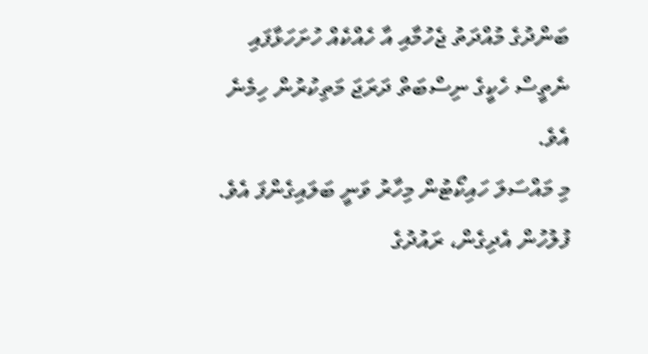ބަންދުގެ މުއްދަތު ޖެހުމާއި އާ ހެއްކެއް ހުށަހަޅާފައި ނެތީސް ހެކީގެ ނިސްބަތް ދަރަޖަ މަތިކުރުން ހިމެނެ އެވެ.
މި މައްސަލަ ހައިކޯޓުން މިހާރު ވަނީ ބަލައިގެންފަ އެވެ.
ފުލުހުން އެދިގެން، ރައުދުގެ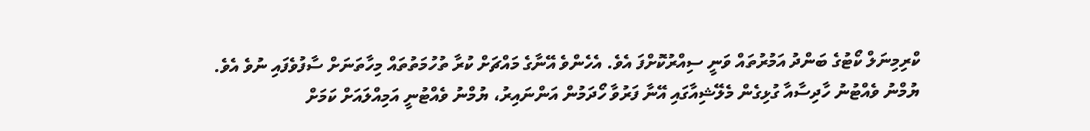ކްރިމިނަލް ކޯޓުގެ ބަންދު އަމުރުތައް ވަނީ ސިއްރުކޮށްފަ އެވެ. އެހެންވެ އޭނާގެ މައްޗަށް ކުރާ ތުހުމަތުތައް މިހާތަނަށް ސާފުވެފައި ނުވެ އެވެ.
ޔުމްނު ވެއްޓުނު ހާދިސާއާ ގުޅިގެން މެލޭޝިއާގައި އޭނާ ފަރުވާ ހޯދަމުން އަންނައިރު، ޔުމްނު ވެއްޓުނީ އަމިއްލައަށް ކަމަށް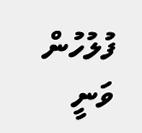ފުލުހުން ވަނީ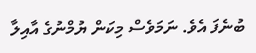ބުނެފަ އެވެ. ނަމަވެސް މިކަން ޔުމްނުގެ އާއިލާ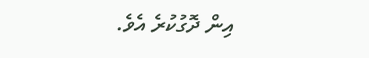އިން ދޮގުކުރެ އެވެ.